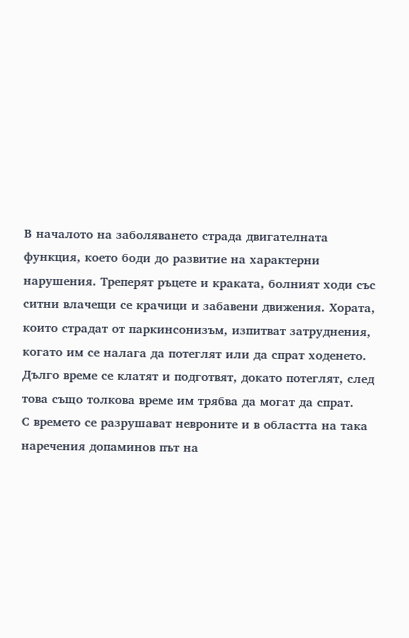В началото на заболяването страда двигателната функция, което боди до развитие на характерни нарушения. Треперят ръцете и краката, болният ходи със ситни влачещи се крачици и забавени движения. Хората, които страдат от паркинсонизъм, изпитват затруднения, когато им се налага да потеглят или да спрат ходенето. Дълго време се клатят и подготвят, докато потеглят, след това също толкова време им трябва да могат да спрат.
С времето се разрушават невроните и в областта на така наречения допаминов път на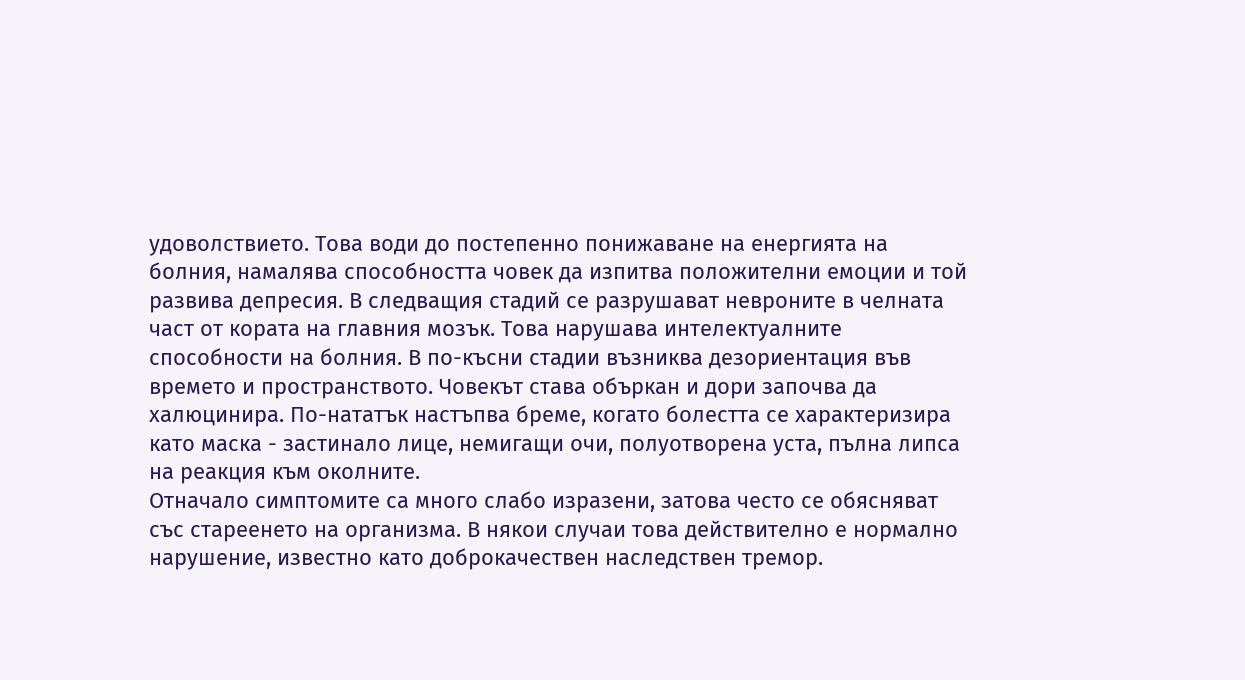удоволствието. Това води до постепенно понижаване на енергията на болния, намалява способността човек да изпитва положителни емоции и той развива депресия. В следващия стадий се разрушават невроните в челната част от кората на главния мозък. Това нарушава интелектуалните способности на болния. В по-късни стадии възниква дезориентация във времето и пространството. Човекът става объркан и дори започва да халюцинира. По-нататък настъпва бреме, когато болестта се характеризира като маска - застинало лице, немигащи очи, полуотворена уста, пълна липса на реакция към околните.
Отначало симптомите са много слабо изразени, затова често се обясняват със стареенето на организма. В някои случаи това действително е нормално нарушение, известно като доброкачествен наследствен тремор.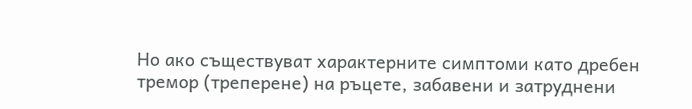Но ако съществуват характерните симптоми като дребен тремор (треперене) на ръцете, забавени и затруднени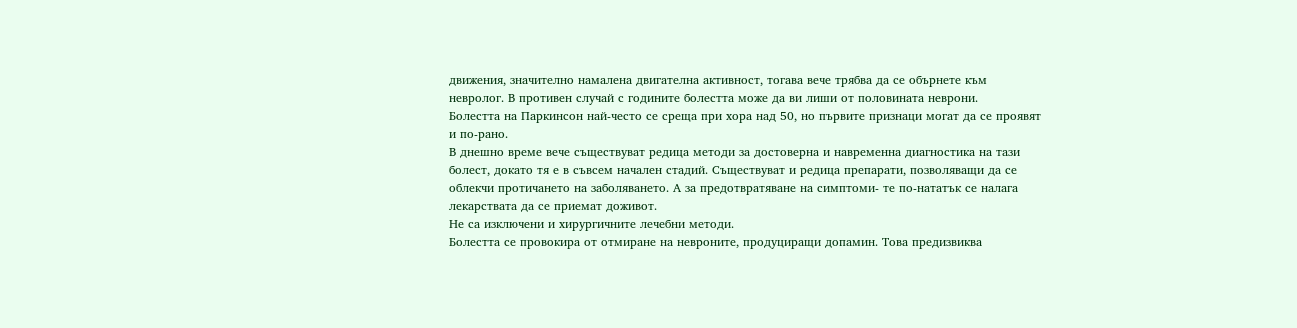движения, значително намалена двигателна активност, тогава вече трябва да се обърнете към невролог. В противен случай с годините болестта може да ви лиши от половината неврони.
Болестта на Паркинсон най-често се среща при хора над 50, но първите признаци могат да се проявят и по-рано.
В днешно време вече съществуват редица методи за достоверна и навременна диагностика на тази болест, докато тя е в съвсем начален стадий. Съществуват и редица препарати, позволяващи да се облекчи протичането на заболяването. А за предотвратяване на симптоми- те по-нататък се налага лекарствата да се приемат доживот.
Не са изключени и хирургичните лечебни методи.
Болестта се провокира от отмиране на невроните, продуциращи допамин. Това предизвиква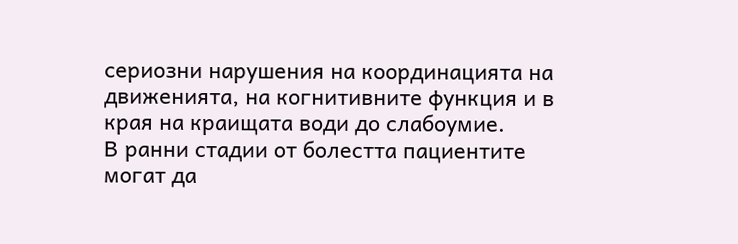сериозни нарушения на координацията на движенията, на когнитивните функция и в края на краищата води до слабоумие.
В ранни стадии от болестта пациентите могат да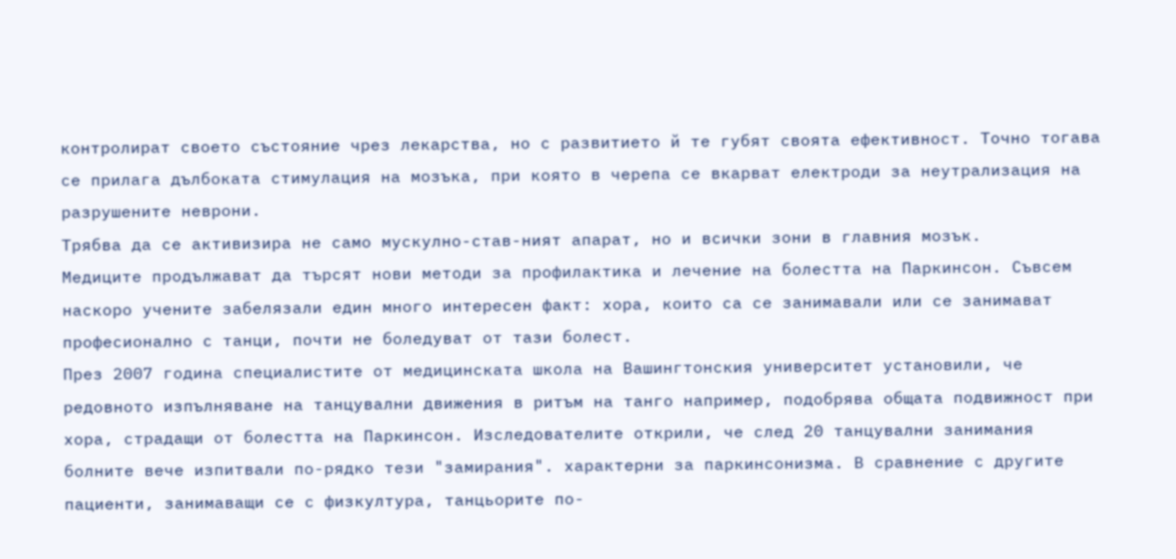контролират своето състояние чрез лекарства, но с развитието й те губят своята ефективност. Точно тогава се прилага дълбоката стимулация на мозъка, при която в черепа се вкарват електроди за неутрализация на разрушените неврони.
Трябва да се активизира не само мускулно-став-ният апарат, но и всички зони в главния мозък.
Медиците продължават да търсят нови методи за профилактика и лечение на болестта на Паркинсон. Съвсем наскоро учените забелязали един много интересен факт: хора, които са се занимавали или се занимават професионално с танци, почти не боледуват от тази болест.
През 2007 година специалистите от медицинската школа на Вашингтонския университет установили, че редовното изпълняване на танцувални движения в ритъм на танго например, подобрява общата подвижност при хора, страдащи от болестта на Паркинсон. Изследователите открили, че след 20 танцувални занимания болните вече изпитвали по-рядко тези "замирания". характерни за паркинсонизма. В сравнение с другите пациенти, занимаващи се с физкултура, танцьорите по-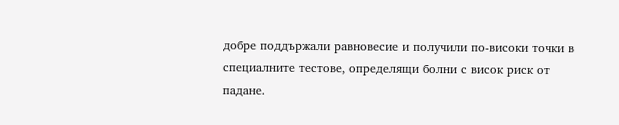добре поддържали равновесие и получили по-високи точки в специалните тестове, определящи болни с висок риск от падане.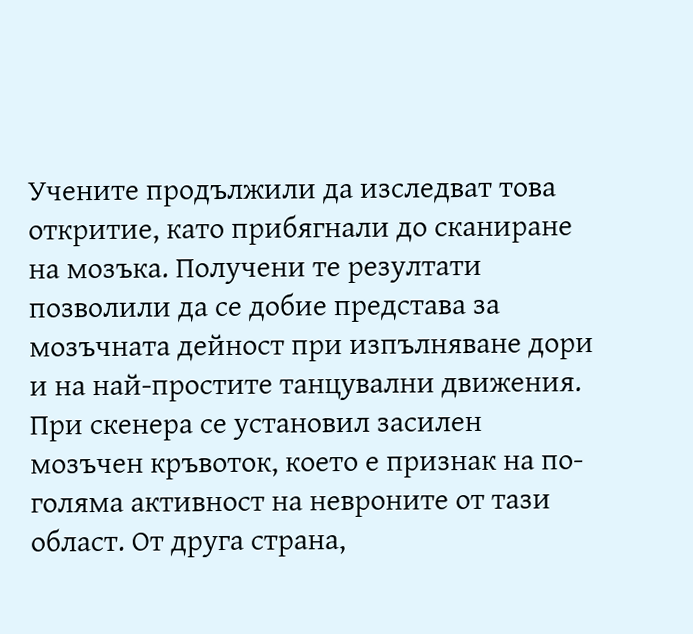Учените продължили да изследват това откритие, като прибягнали до сканиране на мозъка. Получени те резултати позволили да се добие представа за мозъчната дейност при изпълняване дори и на най-простите танцувални движения. При скенера се установил засилен мозъчен кръвоток, което е признак на по-голяма активност на невроните от тази област. От друга страна,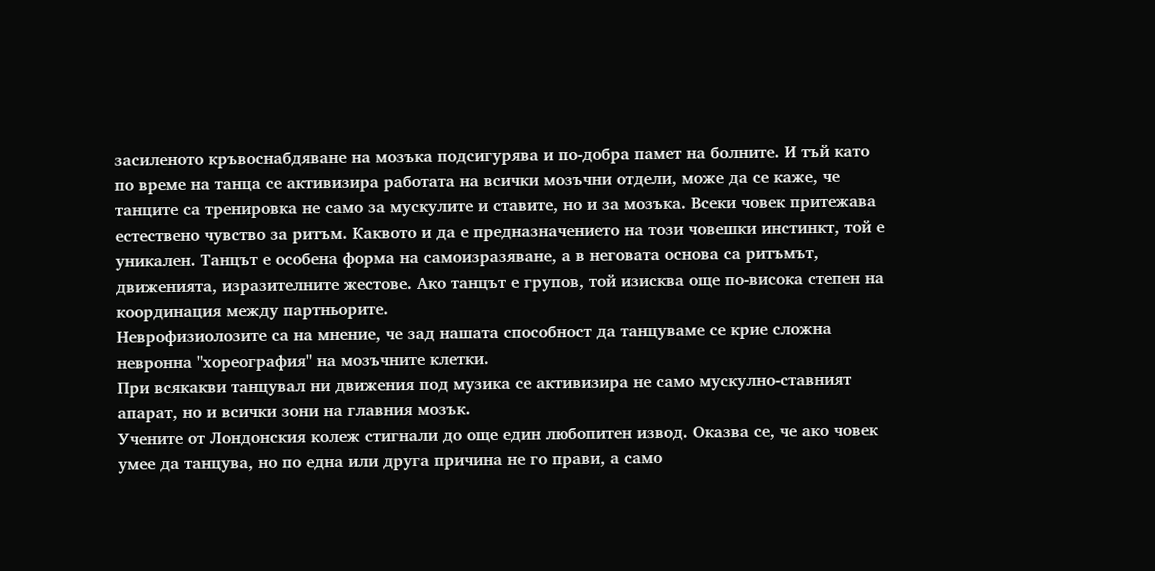засиленото кръвоснабдяване на мозъка подсигурява и по-добра памет на болните. И тъй като по време на танца се активизира работата на всички мозъчни отдели, може да се каже, че танците са тренировка не само за мускулите и ставите, но и за мозъка. Всеки човек притежава естествено чувство за ритъм. Каквото и да е предназначението на този човешки инстинкт, той е уникален. Танцът е особена форма на самоизразяване, а в неговата основа са ритъмът, движенията, изразителните жестове. Ако танцът е групов, той изисква още по-висока степен на координация между партньорите.
Неврофизиолозите са на мнение, че зад нашата способност да танцуваме се крие сложна невронна "хореография" на мозъчните клетки.
При всякакви танцувал ни движения под музика се активизира не само мускулно-ставният апарат, но и всички зони на главния мозък.
Учените от Лондонския колеж стигнали до още един любопитен извод. Оказва се, че ако човек умее да танцува, но по една или друга причина не го прави, а само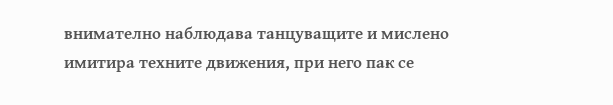внимателно наблюдава танцуващите и мислено имитира техните движения, при него пак се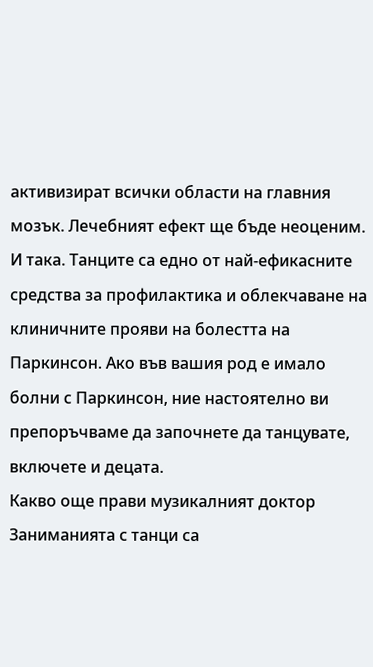активизират всички области на главния мозък. Лечебният ефект ще бъде неоценим.
И така. Танците са едно от най-ефикасните средства за профилактика и облекчаване на клиничните прояви на болестта на Паркинсон. Ако във вашия род е имало болни с Паркинсон, ние настоятелно ви препоръчваме да започнете да танцувате, включете и децата.
Какво още прави музикалният доктор
Заниманията с танци са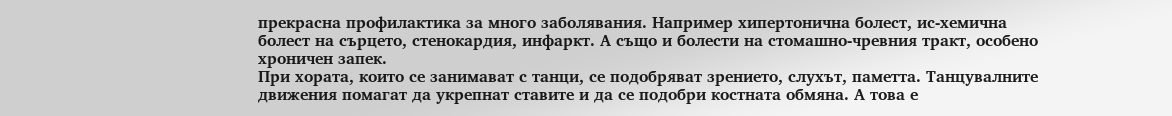прекрасна профилактика за много заболявания. Например хипертонична болест, ис-хемична болест на сърцето, стенокардия, инфаркт. А също и болести на стомашно-чревния тракт, особено хроничен запек.
При хората, които се занимават с танци, се подобряват зрението, слухът, паметта. Танцувалните движения помагат да укрепнат ставите и да се подобри костната обмяна. А това е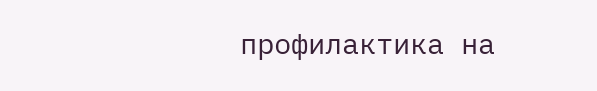профилактика на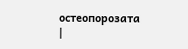остеопорозата
|